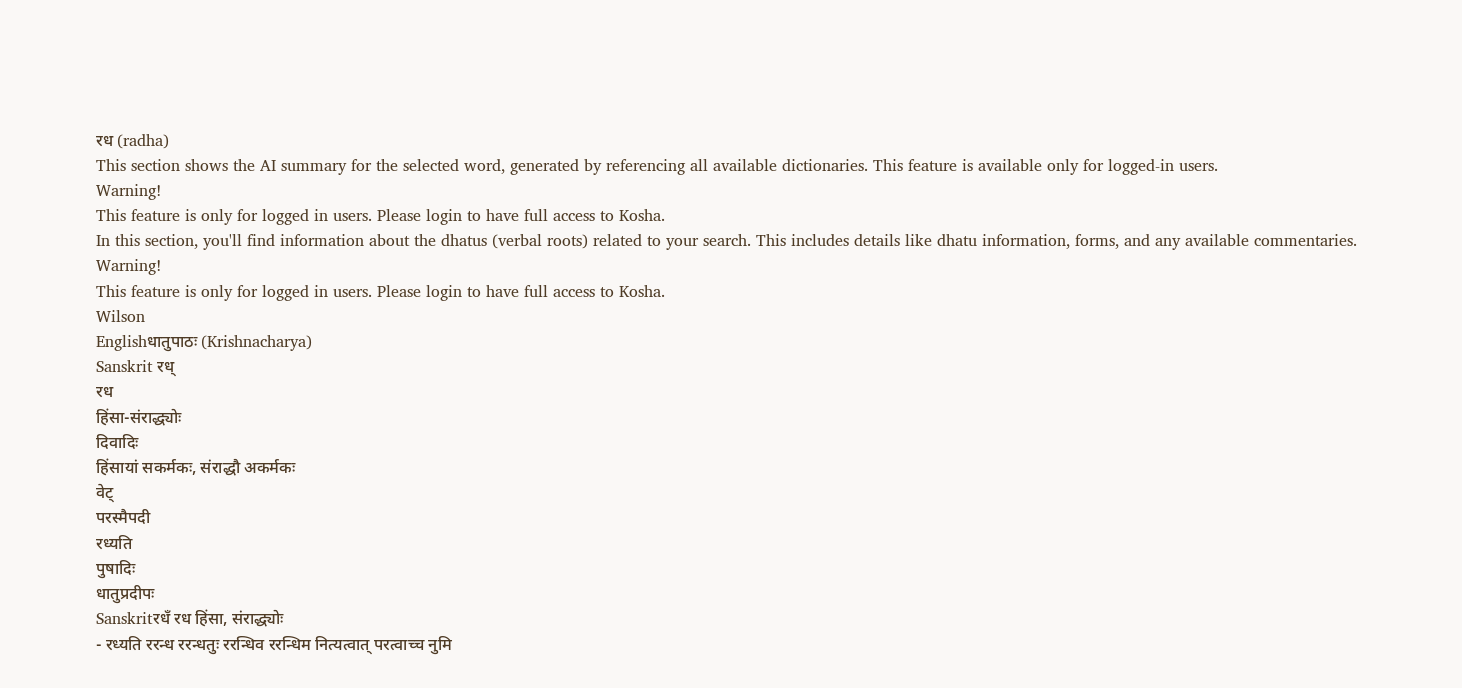रध (radha)
This section shows the AI summary for the selected word, generated by referencing all available dictionaries. This feature is available only for logged-in users.
Warning!
This feature is only for logged in users. Please login to have full access to Kosha.
In this section, you'll find information about the dhatus (verbal roots) related to your search. This includes details like dhatu information, forms, and any available commentaries.
Warning!
This feature is only for logged in users. Please login to have full access to Kosha.
Wilson
Englishधातुपाठः (Krishnacharya)
Sanskrit रध्
रध
हिंसा-संराद्ध्योः
दिवादिः
हिंसायां सकर्मकः, संराद्धौ अकर्मकः
वेट्
परस्मैपदी
रध्यति
पुषादिः
धातुप्रदीपः
Sanskritरधँ रध हिंसा, संराद्ध्योः
- रध्यति ररन्ध ररन्धतुः ररन्धिव ररन्धिम नित्यत्वात् परत्वाच्च नुमि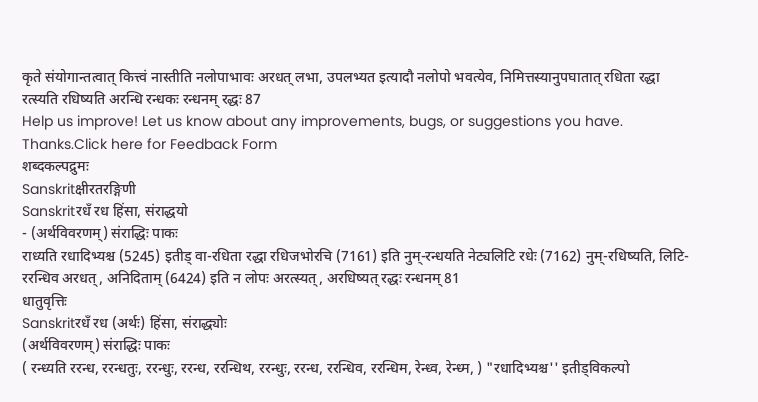कृते संयोगान्तत्वात् कित्त्वं नास्तीति नलोपाभावः अरधत् लभा, उपलभ्यत इत्यादौ नलोपो भवत्येव, निमित्तस्यानुपघातात् रधिता रद्धा रत्स्यति रधिष्यति अरन्धि रन्धकः रन्धनम् रद्धः 87
Help us improve! Let us know about any improvements, bugs, or suggestions you have. Thanks.Click here for Feedback Form
शब्दकल्पद्रुमः
Sanskritक्षीरतरङ्गिणी
Sanskritरधँ रध हिंसा, संराद्धयो
- (अर्थविवरणम्) संराद्धिः पाकः
राध्यति रधादिभ्यश्च (5245) इतीड् वा-रधिता रद्धा रधिजभोरचि (7161) इति नुम्-रन्धयति नेट्यलिटि रधेः (7162) नुम्-रधिष्यति, लिटि-ररन्धिव अरधत्, अनिदिताम् (6424) इति न लोपः अरत्स्यत्, अरधिष्यत् रद्धः रन्धनम् 81
धातुवृत्तिः
Sanskritरधँ रध (अर्थः) हिंसा, संराद्ध्योः
(अर्थविवरणम्) संराद्धिः पाकः
( रन्ध्यति ररन्ध, ररन्धतुः, ररन्धुः, ररन्ध, ररन्धिथ, ररन्धुः, ररन्ध, ररन्धिव, ररन्धिम, रेन्ध्व, रेन्ध्म, ) "रधादिभ्यश्च'' इतीड्विकल्पो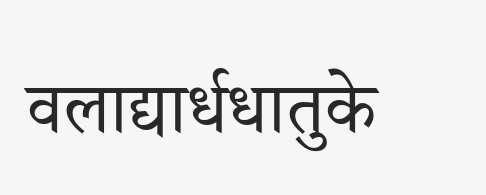वलाद्यार्धधातुके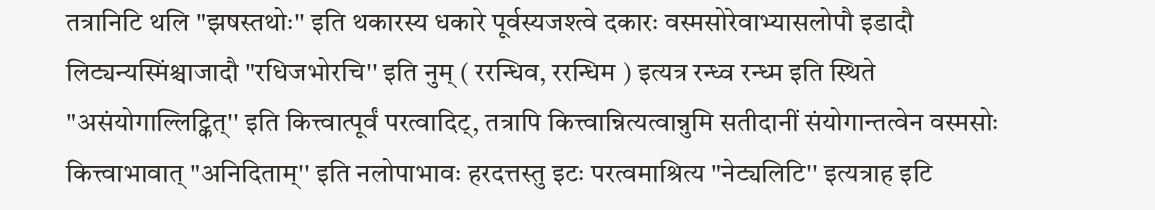तत्रानिटि थलि "झषस्तथोः'' इति थकारस्य धकारे पूर्वस्यजश्त्वे दकारः वस्मसोरेवाभ्यासलोपौ इडादौ लिट्यन्यस्मिंश्चाजादौ "रधिजभोरचि'' इति नुम् ( ररन्धिव, ररन्धिम ) इत्यत्र रन्ध्व रन्ध्म इति स्थिते "असंयोगाल्लिट्कित्'' इति कित्त्वात्पूर्वं परत्वादिट्, तत्रापि कित्त्वान्नित्यत्वान्नुमि सतीदानीं संयोगान्तत्वेन वस्मसोः कित्त्वाभावात् "अनिदिताम्'' इति नलोपाभावः हरदत्तस्तु इटः परत्वमाश्रित्य "नेट्यलिटि'' इत्यत्राह इटि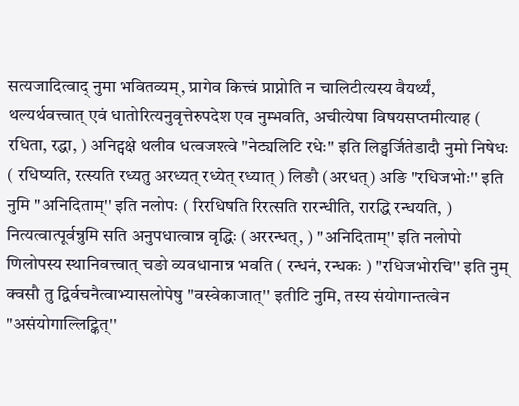सत्यजादित्वाद् नुमा भवितव्यम्, प्रागेव कित्त्वं प्राप्नोति न चालिटीत्यस्य वैयर्थ्यं, थल्यर्थवत्त्वात् एवं धातोरित्यनुवृत्तेरुपदेश एव नुम्भवति, अचीत्येषा विषयसप्तमीत्याह ( रधिता, रद्धा, ) अनिट्पक्षे थलीव धत्वजश्त्वे "नेट्यलिटि रधेः'' इति लिड्वर्जितेडादौ नुमो निषेधः ( रधिष्यति, रत्स्यति रध्यतु अरध्यत् रध्येत् रध्यात् ) लिङौ (अरधत्) अङि "रधिजभोः'' इति नुमि "अनिदिताम्'' इति नलोपः ( रिरधिषति रिरत्सति रारन्धीति, रारद्धि रन्धयति, ) नित्यत्वात्पूर्वन्नुमि सति अनुपधात्वान्न वृद्धिः (अररन्धत्, ) "अनिदिताम्'' इति नलोपो णिलोपस्य स्थानिवत्त्वात् चङो व्यवधानान्न भवति ( रन्धनं, रन्धकः ) "रधिजभोरचि'' इति नुम् क्वसौ तु द्विर्वचनैत्वाभ्यासलोपेषु "वस्वेकाजात्'' इतीटि नुमि, तस्य संयोगान्तत्वेन "असंयोगाल्लिट्कित्''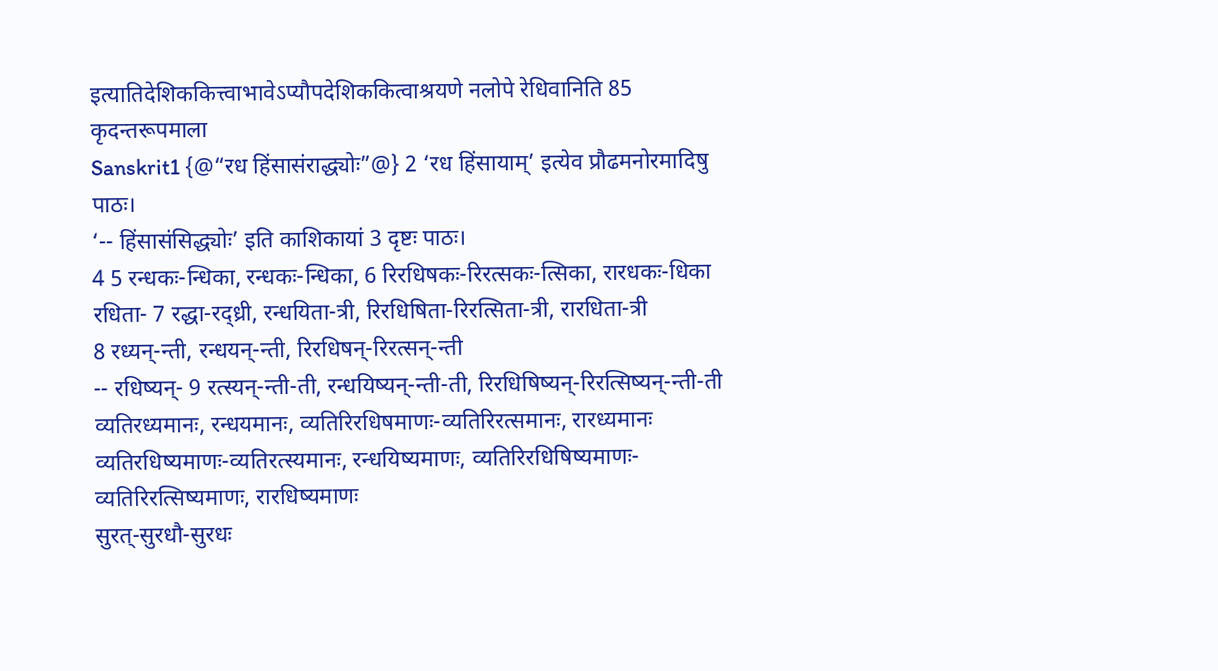इत्यातिदेशिककित्त्वाभावेऽप्यौपदेशिककित्वाश्रयणे नलोपे रेधिवानिति 85
कृदन्तरूपमाला
Sanskrit1 {@“रध हिंसासंराद्ध्योः”@} 2 ‘रध हिंसायाम्’ इत्येव प्रौढमनोरमादिषु पाठः।
‘-- हिंसासंसिद्ध्योः’ इति काशिकायां 3 दृष्टः पाठः।
4 5 रन्धकः-न्धिका, रन्धकः-न्धिका, 6 रिरधिषकः-रिरत्सकः-त्सिका, रारधकः-धिका
रधिता- 7 रद्धा-रद्ध्री, रन्धयिता-त्री, रिरधिषिता-रिरत्सिता-त्री, रारधिता-त्री
8 रध्यन्-न्ती, रन्धयन्-न्ती, रिरधिषन्-रिरत्सन्-न्ती
-- रधिष्यन्- 9 रत्स्यन्-न्ती-ती, रन्धयिष्यन्-न्ती-ती, रिरधिषिष्यन्-रिरत्सिष्यन्-न्ती-ती
व्यतिरध्यमानः, रन्धयमानः, व्यतिरिरधिषमाणः-व्यतिरिरत्समानः, रारध्यमानः
व्यतिरधिष्यमाणः-व्यतिरत्स्यमानः, रन्धयिष्यमाणः, व्यतिरिरधिषिष्यमाणः-व्यतिरिरत्सिष्यमाणः, रारधिष्यमाणः
सुरत्-सुरधौ-सुरधः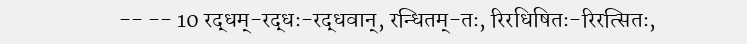-- -- 10 रद्धम्-रद्धः-रद्धवान्, रन्धितम्-तः, रिरधिषितः-रिरत्सितः,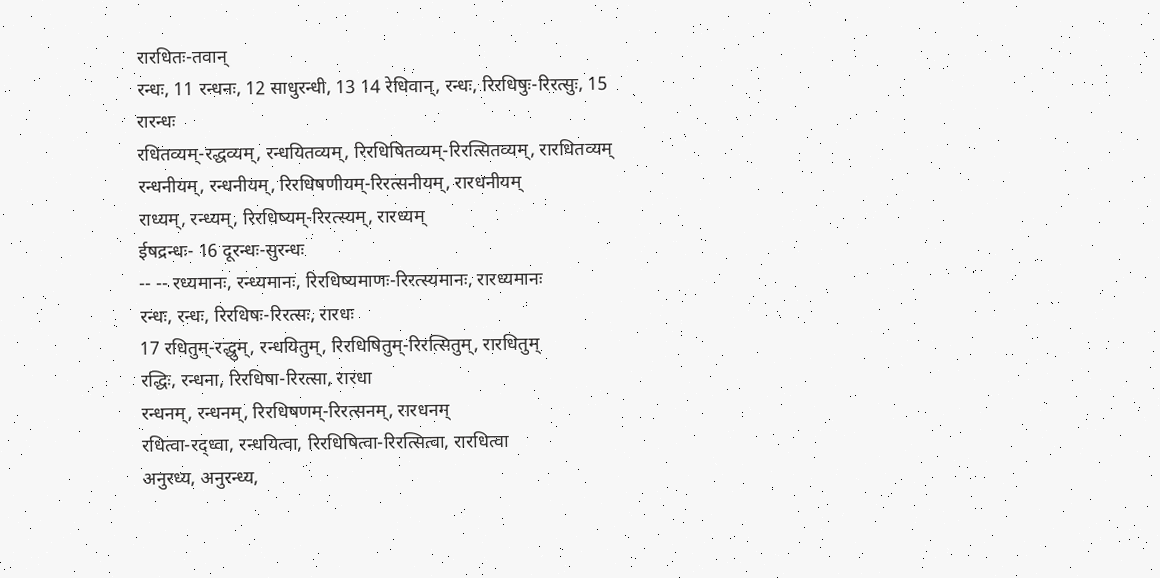रारधितः-तवान्
रन्धः, 11 रन्धनः, 12 साधुरन्धी, 13 14 रेधिवान्, रन्धः, रिरधिषुः-रिरत्सुः, 15 रारन्धः
रधितव्यम्-रद्धव्यम्, रन्धयितव्यम्, रिरधिषितव्यम्-रिरत्सितव्यम्, रारधितव्यम्
रन्धनीयम्, रन्धनीयम्, रिरधिषणीयम्-रिरत्सनीयम्, रारधनीयम्
राध्यम्, रन्ध्यम्, रिरधिष्यम्-रिरत्स्यम्, रारध्यम्
ईषद्रन्धः- 16 दूरन्धः-सुरन्धः
-- -- रध्यमानः, रन्ध्यमानः, रिरधिष्यमाणः-रिरत्स्यमानः, रारध्यमानः
रन्धः, रन्धः, रिरधिषः-रिरत्सः, रारधः
17 रधितुम्-रद्धुम्, रन्धयितुम्, रिरधिषितुम्-रिरत्सितुम्, रारधितुम्
रद्धिः, रन्धना, रिरधिषा-रिरत्सा, रारधा
रन्धनम्, रन्धनम्, रिरधिषणम्-रिरत्सनम्, रारधनम्
रधित्वा-रद्ध्वा, रन्धयित्वा, रिरधिषित्वा-रिरत्सित्वा, रारधित्वा
अनुरध्य, अनुरन्ध्य,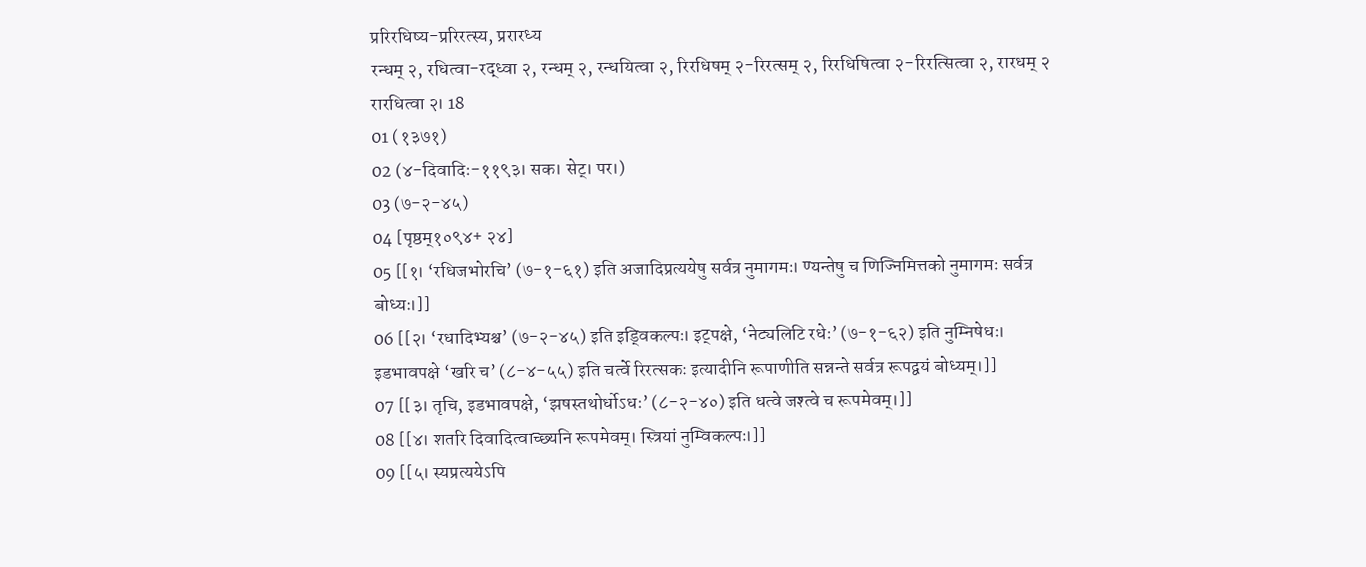प्ररिरधिष्य-प्ररिरत्स्य, प्ररारध्य
रन्धम् २, रधित्वा-रद्ध्वा २, रन्धम् २, रन्धयित्वा २, रिरधिषम् २-रिरत्सम् २, रिरधिषित्वा २-रिरत्सित्वा २, रारधम् २
रारधित्वा २। 18
01 (१३७१)
02 (४-दिवादिः-११९३। सक। सेट्। पर।)
03 (७-२-४५)
04 [पृष्ठम्१०९४+ २४]
05 [[१। ‘रधिजभोरचि’ (७-१-६१) इति अजादिप्रत्ययेषु सर्वत्र नुमागमः। ण्यन्तेषु च णिज्निमित्तको नुमागमः सर्वत्र बोध्यः।]]
06 [[२। ‘रधादिभ्यश्च’ (७-२-४५) इति इड्विकल्पः। इट्पक्षे, ‘नेट्यलिटि रधेः’ (७-१-६२) इति नुम्निषेधः। इडभावपक्षे ‘खरि च’ (८-४-५५) इति चर्त्वे रिरत्सकः इत्यादीनि रूपाणीति सन्नन्ते सर्वत्र रूपद्वयं बोध्यम्।]]
07 [[३। तृचि, इडभावपक्षे, ‘झषस्तथोर्धोऽधः’ (८-२-४०) इति धत्वे जश्त्वे च रूपमेवम्।]]
08 [[४। शतरि दिवादित्वाच्छ्यनि रूपमेवम्। स्त्रियां नुम्विकल्पः।]]
09 [[५। स्यप्रत्ययेऽपि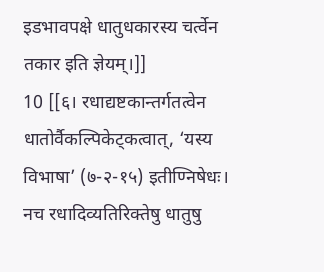इडभावपक्षे धातुधकारस्य चर्त्वेन तकार इति ज्ञेयम्।]]
10 [[६। रधाद्यष्टकान्तर्गतत्वेन धातोर्वैकल्पिकेट्कत्वात्, ‘यस्य विभाषा’ (७-२-१५) इतीण्निषेधः। नच रधादिव्यतिरिक्तेषु धातुषु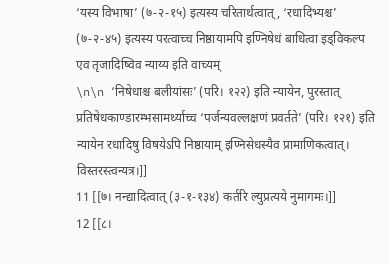‘यस्य विभाषा’ (७-२-१५) इत्यस्य चरितार्थत्वात्, ‘रधादिभ्यश्च’ (७-२-४५) इत्यस्य परत्वाच्च निष्ठायामपि इण्निषेधं बाधित्वा इड्विकल्प एव तृजादिष्विव न्याय्य इति वाच्यम्
\n\n ‘निषेधाश्च बलीयांसः’ (परि। १२२) इति न्यायेन, पुरस्तात् प्रतिषेधकाण्डारम्भसामर्थ्याच्च ‘पर्जन्यवल्लक्षणं प्रवर्तते’ (परि। १२१) इति न्यायेन रधादिषु विषयेऽपि निष्ठायाम् इण्निसेधस्यैव प्रामाणिकत्वात्। विस्तरस्त्वन्यत्र।]]
11 [[७। नन्द्यादित्वात् (३-१-१३४) कर्तरि ल्युप्रत्यये नुमागमः।]]
12 [[८।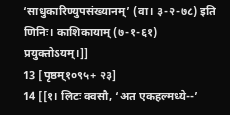‘साधुकारिण्युपसंख्यानम्’ (वा। ३-२-७८) इति णिनिः। काशिकायाम् (७-१-६१) प्रयुक्तोऽयम्।]]
13 [पृष्ठम्१०९५+ २३]
14 [[१। लिटः क्वसौ, ‘अत एकहल्मध्ये--’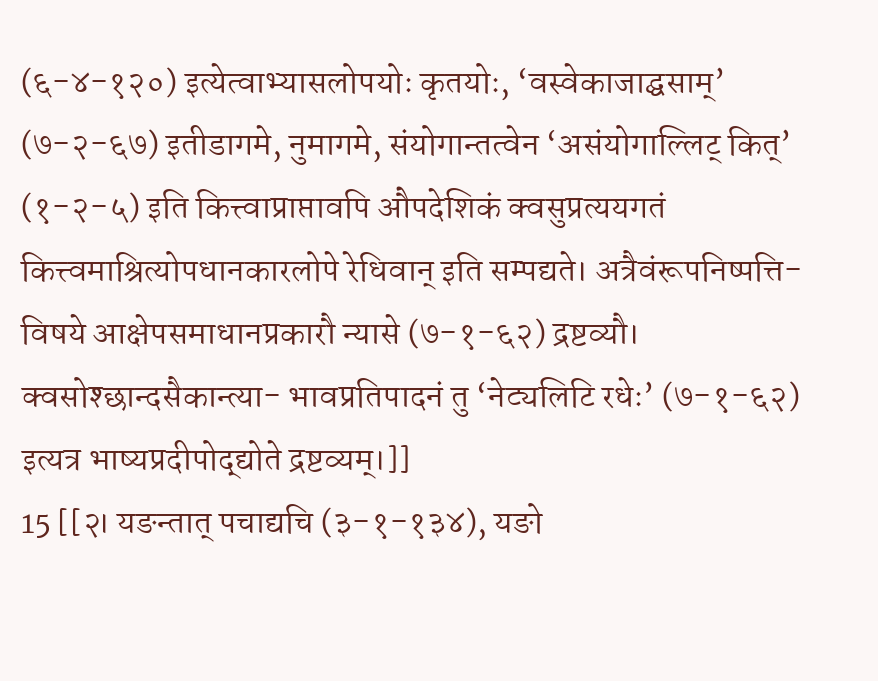(६-४-१२०) इत्येत्वाभ्यासलोपयोः कृतयोः, ‘वस्वेकाजाद्घसाम्’ (७-२-६७) इतीडागमे, नुमागमे, संयोगान्तत्वेन ‘असंयोगाल्लिट् कित्’ (१-२-५) इति कित्त्वाप्राप्तावपि औपदेशिकं क्वसुप्रत्ययगतं कित्त्वमाश्रित्योपधानकारलोपे रेधिवान् इति सम्पद्यते। अत्रैवंरूपनिष्पत्ति- विषये आक्षेपसमाधानप्रकारौ न्यासे (७-१-६२) द्रष्टव्यौ। क्वसोश्छान्दसैकान्त्या- भावप्रतिपादनं तु ‘नेट्यलिटि रधेः’ (७-१-६२) इत्यत्र भाष्यप्रदीपोद्द्योते द्रष्टव्यम्।]]
15 [[२। यङन्तात् पचाद्यचि (३-१-१३४), यङो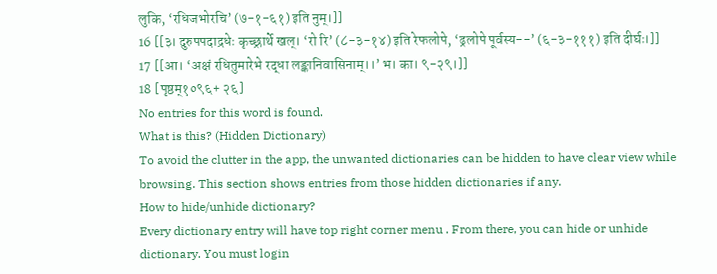लुकि, ‘रधिजभोरचि’ (७-१-६१) इति नुम्।]]
16 [[३। दुरुपपदाद्रधेः कृच्छ्रार्थे खल्। ‘रो रि’ (८-३-१४) इति रेफलोपे, ‘ढ्रलोपे पूर्वस्य--’ (६-३-१११) इति दीर्घः।]]
17 [[आ। ‘अक्षं रधितुमारेभे रद्धा लङ्कानिवासिनाम्।।’ भ। का। ९-२९।]]
18 [पृष्ठम्१०९६+ २६]
No entries for this word is found.
What is this? (Hidden Dictionary)
To avoid the clutter in the app, the unwanted dictionaries can be hidden to have clear view while browsing. This section shows entries from those hidden dictionaries if any.
How to hide/unhide dictionary?
Every dictionary entry will have top right corner menu . From there, you can hide or unhide dictionary. You must login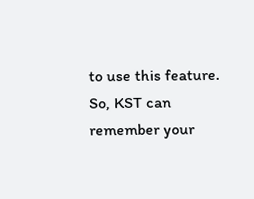to use this feature. So, KST can remember your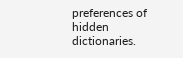preferences of hidden dictionaries.